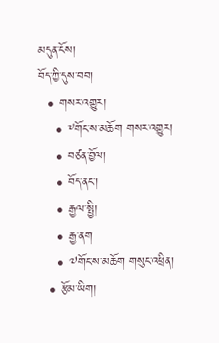མདུན་ངོས།
བོད་ཀྱི་དུས་བབ།
  • གསར་འགྱུར།
    • ༸གོང་ས་མཆོག གསར་འགྱུར།
    • བཙན་བྱོལ།
    • བོད་ནང་།
    • རྒྱལ་སྤྱི།
    • རྒྱ་ནག
    • ༧གོང་ས་མཆོག གསུང་འཕྲིན།
  • རྩོམ་ཡིག།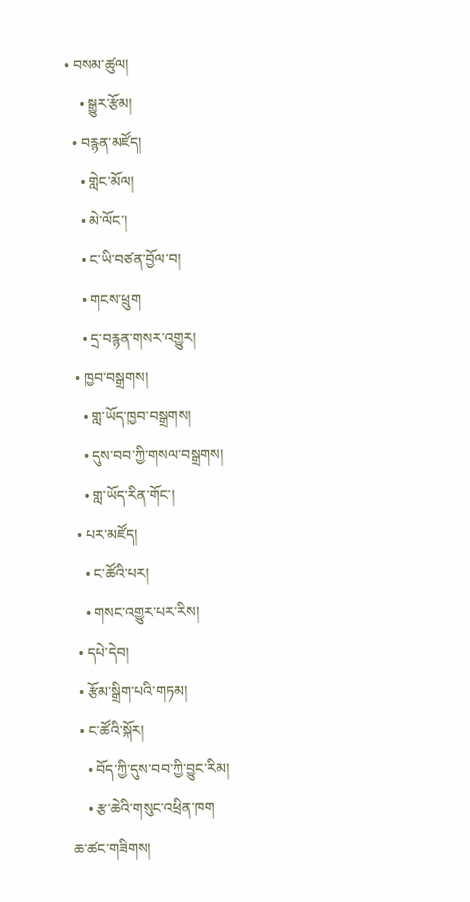• བསམ་ཚུལ།
    • སྒྱུར་རྩོམ།
  • བརྙན་མཛོད།
    • གླེང་མོལ།
    • མེ་ལོང་།
    • ང་ཡི་བཙན་བྱོལ་བ།
    • གངས་ཕྲུག
    • དྲ་བརྙན་གསར་འགྱུར།
  • ཁྱབ་བསྒྲགས།
    • གླ་ཡོད་ཁྱབ་བསྒྲགས།
    • དུས་བབ་ཀྱི་གསལ་བསྒྲགས།
    • གླ་ཡོད་རིན་གོང་།
  • པར་མཛོད།
    • ང་ཚོའི་པར།
    • གསང་འགྱུར་པར་རིས།
  • དཔེ་དེབ།
  • རྩོམ་སྒྲིག་པའི་གཏམ།
  • ང་ཚོའི་སྐོར།
    • བོད་ཀྱི་དུས་བབ་ཀྱི་བྱུང་རིམ།
    • རྩ་ཆེའི་གསུང་འཕྲིན་ཁག
ཆ་ཚང་གཟིགས།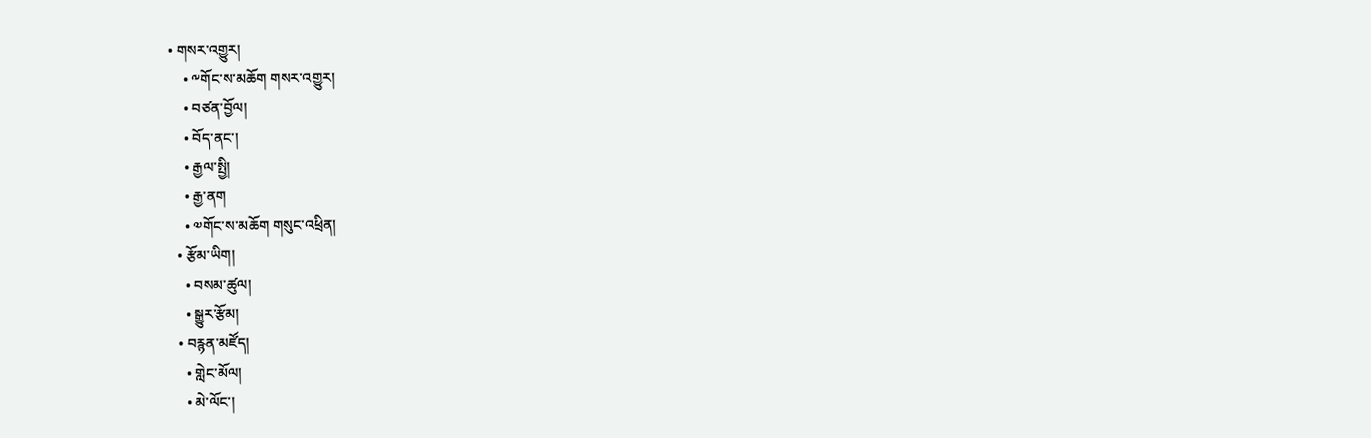• གསར་འགྱུར།
    • ༸གོང་ས་མཆོག གསར་འགྱུར།
    • བཙན་བྱོལ།
    • བོད་ནང་།
    • རྒྱལ་སྤྱི།
    • རྒྱ་ནག
    • ༧གོང་ས་མཆོག གསུང་འཕྲིན།
  • རྩོམ་ཡིག།
    • བསམ་ཚུལ།
    • སྒྱུར་རྩོམ།
  • བརྙན་མཛོད།
    • གླེང་མོལ།
    • མེ་ལོང་།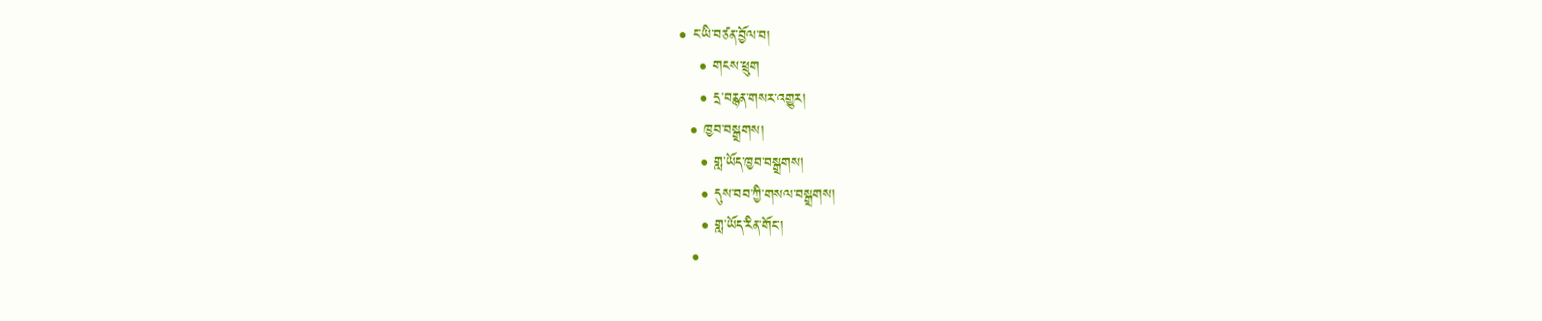• ང་ཡི་བཙན་བྱོལ་བ།
    • གངས་ཕྲུག
    • དྲ་བརྙན་གསར་འགྱུར།
  • ཁྱབ་བསྒྲགས།
    • གླ་ཡོད་ཁྱབ་བསྒྲགས།
    • དུས་བབ་ཀྱི་གསལ་བསྒྲགས།
    • གླ་ཡོད་རིན་གོང་།
  •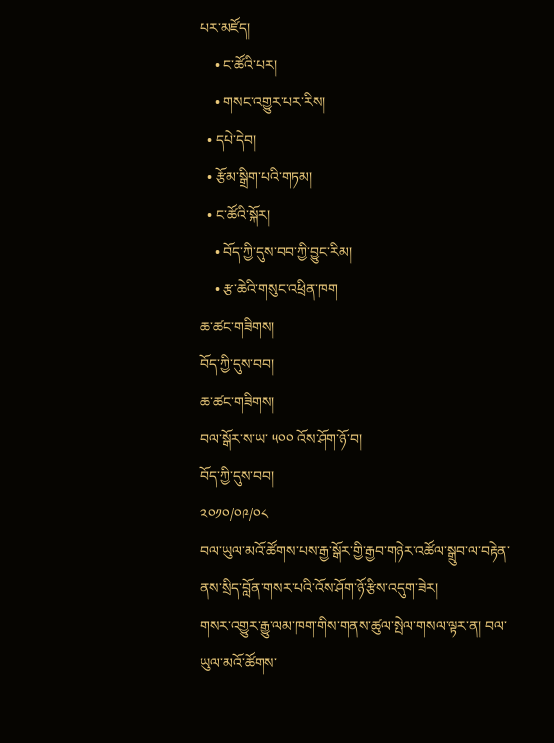པར་མཛོད།
    • ང་ཚོའི་པར།
    • གསང་འགྱུར་པར་རིས།
  • དཔེ་དེབ།
  • རྩོམ་སྒྲིག་པའི་གཏམ།
  • ང་ཚོའི་སྐོར།
    • བོད་ཀྱི་དུས་བབ་ཀྱི་བྱུང་རིམ།
    • རྩ་ཆེའི་གསུང་འཕྲིན་ཁག
ཆ་ཚང་གཟིགས།
བོད་ཀྱི་དུས་བབ།
ཆ་ཚང་གཟིགས།
བལ་སྒོར་ས་ཡ་ ༥༠༠ འོས་ཤོག་ཉོ་བ།
བོད་ཀྱི་དུས་བབ།
༢༠༡༠/༠༩/༠༨
བལ་ཡུལ་མའོ་ཚོགས་པས་རྒྱ་སྒོར་གྱི་རྒྱབ་གཉེར་འཚོལ་སྒྲུབ་ལ་བརྟེན་ནས་སྲིད་བློན་གསར་པའི་འོས་ཤོག་ཉོ་རྩིས་འདུག་ཟེར།
གསར་འགྱུར་རྒྱུ་ལམ་ཁག་གིས་གནས་ཚུལ་སྤེལ་གསལ་ལྟར་ན། བལ་ཡུལ་མའོ་ཚོགས་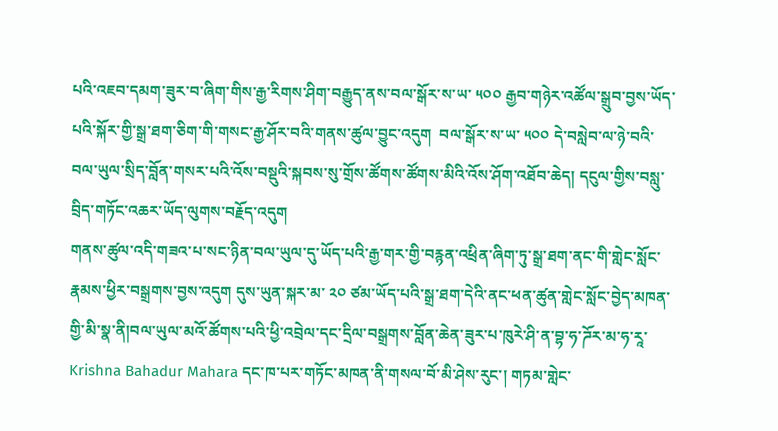པའི་འཇབ་དམག་ཟུར་བ་ཞིག་གིས་རྒྱ་རིགས་ཤིག་བརྒྱུད་ནས་བལ་སྒོར་ས་ཡ་ ༥༠༠ རྒྱབ་གཉེར་འཚོལ་སྒྲུབ་བྱས་ཡོད་པའི་སྐོར་གྱི་སྒྲ་ཐག་ཅིག་གི་གསང་རྒྱ་ཤོར་བའི་གནས་ཚུལ་བྱུང་འདུག  བལ་སྒོར་ས་ཡ་ ༥༠༠ དེ་བསླེབ་ལ་ཉེ་བའི་བལ་ཡུལ་སྲིད་བློན་གསར་པའི་འོས་བསྡུའི་སྐབས་སུ་གྲོས་ཚོགས་ཚོགས་མིའི་འོས་ཤོག་འཐོབ་ཆེད། དངུལ་གྱིས་བསླུ་བྲིད་གཏོང་འཆར་ཡོད་ལུགས་བརྗོད་འདུག
གནས་ཚུལ་འདི་གཟའ་པ་སང་ཉིན་བལ་ཡུལ་དུ་ཡོད་པའི་རྒྱ་གར་གྱི་བརྙན་འཕྲིན་ཞིག་ཏུ་སྒྲ་ཐག་ནང་གི་གླེང་སློང་རྣམས་ཕྱིར་བསྒྲགས་བྱས་འདུག དུས་ཡུན་སྐར་མ་ ༢༠ ཙམ་ཡོད་པའི་སྒྲ་ཐག་དེའི་ནང་ཕན་ཚུན་གླེང་སློང་བྱེད་མཁན་གྱི་མི་སྣ་ནི།བལ་ཡུལ་མའོ་ཚོགས་པའི་ཕྱི་འབྲེལ་དང་དྲིལ་བསྒྲགས་བློན་ཆེན་ཟུར་པ་ཁུརེ་ཤི་ན་བྷ་ཧ་ཌོར་མ་ཧ་རཱ་ Krishna Bahadur Mahara དང་ཁ་པར་གཏོང་མཁན་ནི་གསལ་བོ་མི་ཤེས་རུང་། གཏམ་གླེང་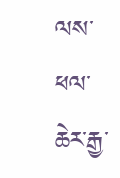ལས་ཕལ་ཆེར་རྒྱ་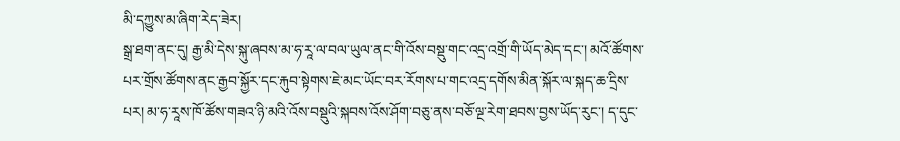མི་དཀྱུས་མ་ཞིག་རེད་ཟེར།
སྒྲ་ཐག་ནང་དུ། རྒྱ་མི་དེས་སྐུ་ཞབས་མ་ཧ་རཱ་ལ་བལ་ཡུལ་ནང་གི་འོས་བསྡུ་གང་འདྲ་འགྲོ་གི་ཡོད་མེད་དང་། མའོ་ཚོགས་པར་གྲོས་ཚོགས་ནང་རྒྱབ་སྐྱོར་དང་རྐུབ་སྟེགས་ཇེ་མང་ཡོང་བར་རོགས་པ་གང་འདྲ་དགོས་མིན་སྐོར་ལ་སྐད་ཆ་དྲིས་པར། མ་ཧ་རཱས་ཁོ་ཚོས་གཟའ་ཉི་མའི་འོས་བསྡུའི་སྐབས་འོས་ཤོག་བཅུ་ནས་བཅོ་ལྔ་རེག་ཐབས་བྱས་ཡོད་རུང་། ད་དུང་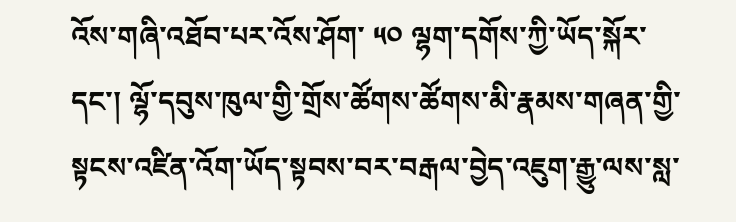འོས་གཞི་འཐོབ་པར་འོས་ཤོག་ ༥༠ ལྷག་དགོས་ཀྱི་ཡོད་སྐོར་དང་། ལྷོ་དབུས་ཁུལ་གྱི་གྲོས་ཚོགས་ཚོགས་མི་རྣམས་གཞན་གྱི་སྟངས་འཛིན་འོག་ཡོད་སྟབས་བར་བརྒལ་བྱེད་འཇུག་རྒྱུ་ལས་སླ་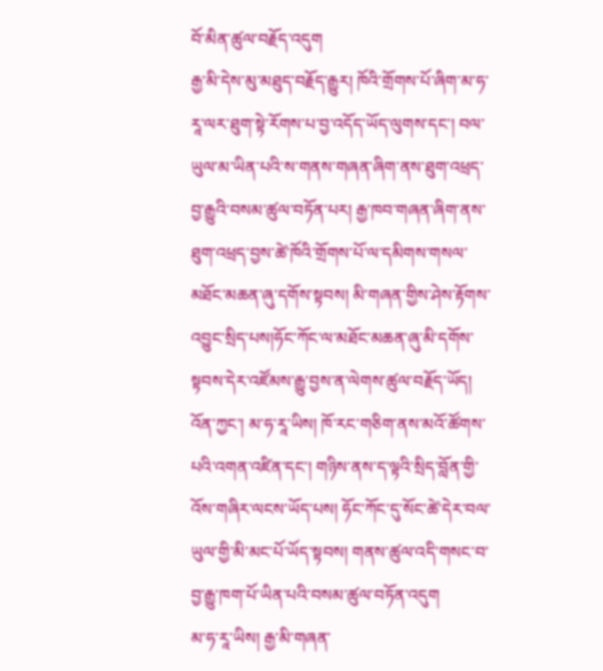བོ་མིན་ཚུལ་བརྗོད་འདུག
རྒྱ་མི་དེས་མུ་མཐུད་བརྗོད་རྒྱུར། ཁོའི་གྲོགས་པོ་ཞིག་མ་ཧ་རཱ་ལར་ཐུག་སྟེ་རོགས་པ་བྱ་འདོད་ཡོད་ལུགས་དང་། བལ་ཡུལ་མ་ཡིན་པའི་ས་གནས་གཞན་ཞིག་ནས་ཐུག་འཕྲད་བྱ་རྒྱུའི་བསམ་ཚུལ་བཏོན་པར། རྒྱ་ཁབ་གཞན་ཞིག་ནས་ཐུག་འཕྲད་བྱས་ཚེ་ཁོའི་གྲོགས་པོ་ལ་དམིགས་གསལ་མཐོང་མཆན་ཞུ་དགོས་སྟབས། མི་གཞན་གྱིས་ཤེས་རྟོགས་འབྱུང་སྲིད་པས།ཧོང་ཀོང་ལ་མཐོང་མཆན་ཞུ་མི་དགོས་སྟབས་དེར་འཛོམས་རྒྱུ་བྱས་ན་ལེགས་ཚུལ་བརྗོད་ཡོད།
འོན་ཀྱང་། མ་ཧ་རཱ་ཡིས། ཁོ་རང་གཅིག་ནས་མའོ་ཚོགས་པའི་འགན་འཛིན་དང་། གཉིས་ནས་ད་ལྟའི་སྲིད་བློན་གྱི་འོས་གཞིར་ལངས་ཡོད་པས། ཧོང་ཀོང་དུ་སོང་ཚེ་དེར་བལ་ཡུལ་གྱི་མི་མང་པོ་ཡོད་སྟབས། གནས་ཚུལ་འདི་གསང་བ་བྱ་རྒྱུ་ཁག་པོ་ཡིན་པའི་བསམ་ཚུལ་བཏོན་འདུག
མ་ཧ་རཱ་ཡིས། རྒྱ་མི་གཞན་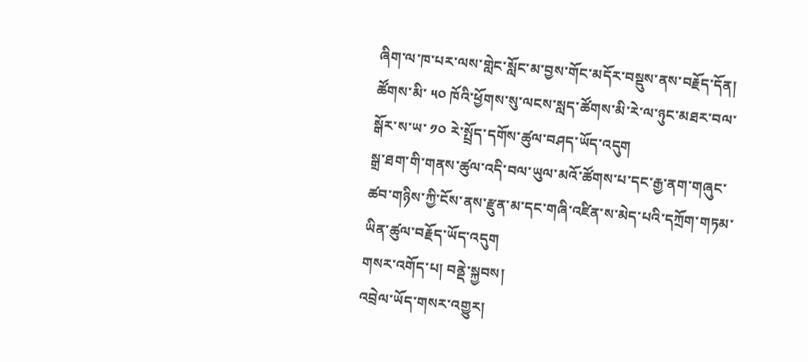ཞིག་ལ་ཁ་པར་ལས་གླེང་སློང་མ་བྱས་གོང་མདོར་བསྡུས་ནས་བརྗོད་དོན། ཚོགས་མི་ ༥༠ ཁོའི་ཕྱོགས་སུ་ལངས་སླད་ཚོགས་མི་རེ་ལ་ཉུང་མཐར་བལ་སྒོར་ས་ཡ་ ༡༠ རེ་སྤྲོད་དགོས་ཚུལ་བཤད་ཡོད་འདུག
སྒྲ་ཐག་གི་གནས་ཚུལ་འདི་བལ་ཡུལ་མའོ་ཚོགས་པ་དང་རྒྱ་ནག་གཞུང་ཚབ་གཉིས་ཀྱི་ངོས་ནས་རྫུན་མ་དང་གཞི་འཛིན་ས་མེད་པའི་དཀྲོག་གཏམ་ཡིན་ཚུལ་བརྗོད་ཡོད་འདུག
གསར་འགོད་པ། བནྡེ་སྐྱབས།
འབྲེལ་ཡོད་གསར་འགྱུར།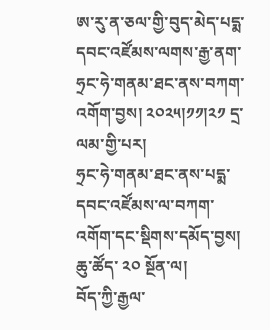ཨ་རུ་ན་ཅལ་གྱི་བུད་མེད་པདྨ་དབང་འཛོམས་ལགས་རྒྱ་ནག་ཧྲང་ཧེ་གནམ་ཐང་ནས་བཀག་འགོག་བྱས། ༢༠༢༥།༡༡།༢༡ དྲ་ལམ་གྱི་པར།
ཧྲང་ཧེ་གནམ་ཐང་ནས་པདྨ་དབང་འཛོམས་ལ་བཀག་འགོག་དང་སྡིགས་དམོད་བྱས།
ཆུ་ཚོད་ ༢༠ སྔོན་ལ།
བོད་ཀྱི་རྒྱལ་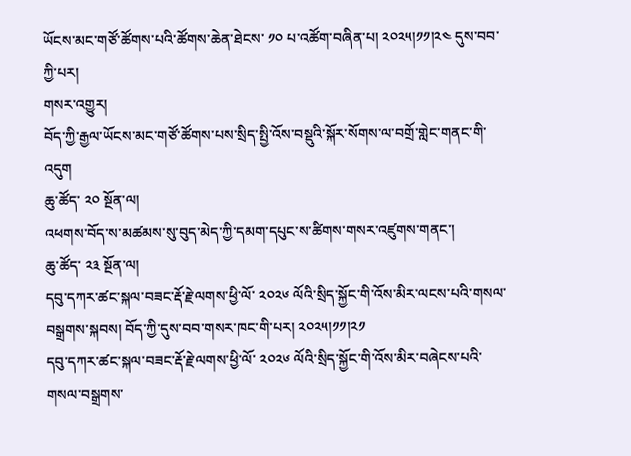ཡོངས་མང་གཙོ་ཚོགས་པའི་ཚོགས་ཆེན་ཐེངས་ ༡༠ པ་འཚོག་བཞིན་པ། ༢༠༢༥།༡༡།༢༤ དུས་བབ་ཀྱི་པར།
གསར་འགྱུར།
བོད་ཀྱི་རྒྱལ་ཡོངས་མང་གཙོ་ཚོགས་པས་སྲིད་སྤྱི་འོས་བསྡུའི་སྐོར་སོགས་ལ་བགྲོ་གླེང་གནང་གི་འདུག
ཆུ་ཚོད་ ༢༠ སྔོན་ལ།
འཕགས་བོད་ས་མཚམས་སུ་བུད་མེད་ཀྱི་དམག་དཔུང་ས་ཚིགས་གསར་འཛུགས་གནང་།
ཆུ་ཚོད་ ༢༣ སྔོན་ལ།
དབུ་དཀར་ཚང་སྐལ་བཟང་རྡོ་རྗེ་ལགས་ཕྱི་ལོ་ ༢༠༢༦ ལོའི་སྲིད་སྐྱོང་གི་འོས་མིར་ལངས་པའི་གསལ་བསྒྲགས་སྐབས། བོད་ཀྱི་དུས་བབ་གསར་ཁང་གི་པར། ༢༠༢༥།༡༡།༢༡
དབུ་དཀར་ཚང་སྐལ་བཟང་རྡོ་རྗེ་ལགས་ཕྱི་ལོ་ ༢༠༢༦ ལོའི་སྲིད་སྐྱོང་གི་འོས་མིར་བཞེངས་པའི་གསལ་བསྒྲགས་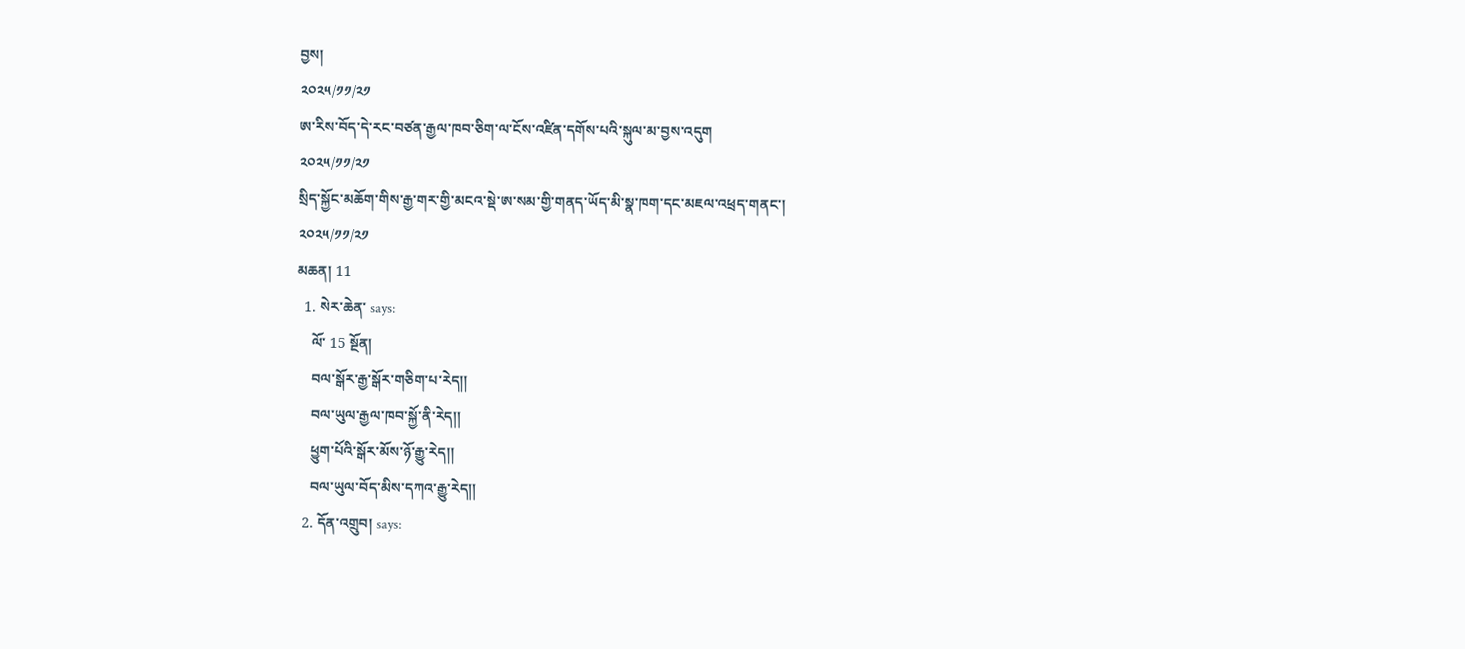བྱས།
༢༠༢༥/༡༡/༢༡
ཨ་རིས་བོད་དེ་རང་བཙན་རྒྱལ་ཁབ་ཅིག་ལ་ངོས་འཛིན་དགོས་པའི་སྐུལ་མ་བྱས་འདུག
༢༠༢༥/༡༡/༢༡
སྲིད་སྐྱོང་མཆོག་གིས་རྒྱ་གར་གྱི་མངའ་སྡེ་ཨ་སམ་གྱི་གནད་ཡོད་མི་སྣ་ཁག་དང་མཇལ་འཕྲད་གནང་།
༢༠༢༥/༡༡/༢༡
མཆན། 11
  1. སེར་ཆེན་ says:
    ལོ་ 15 སྔོན།
    བལ་སྒོར་རྒྱ་སྒོར་གཅིག་པ་རེད།།
    བལ་ཡུལ་རྒྱལ་ཁབ་སྐྱོ་ནི་རེད།།
    ཕྱུག་པོའི་སྒོར་མོས་ཉོ་རྒྱུ་རེད།།
    བལ་ཡུལ་བོད་མིས་དཀའ་རྒྱུ་རེད།།
  2. དོན་འགྲུབ། says: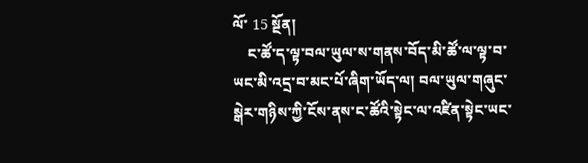ལོ་ 15 སྔོན།
    ང་ཚོ་ད་ལྟ་བལ་ཡུལ་ས་གནས་བོད་མི་ཚོ་ལ་ལྟ་བ་ཡང་མི་འདྲ་བ་མང་པོ་ཞིག་ཡོད་ལ། བལ་ཡུལ་གཞུང་སྒེར་གཉིས་ཀྱི་ངོས་ནས་ང་ཚོའི་སྟེང་ལ་འཛིན་སྟེང་ཡང་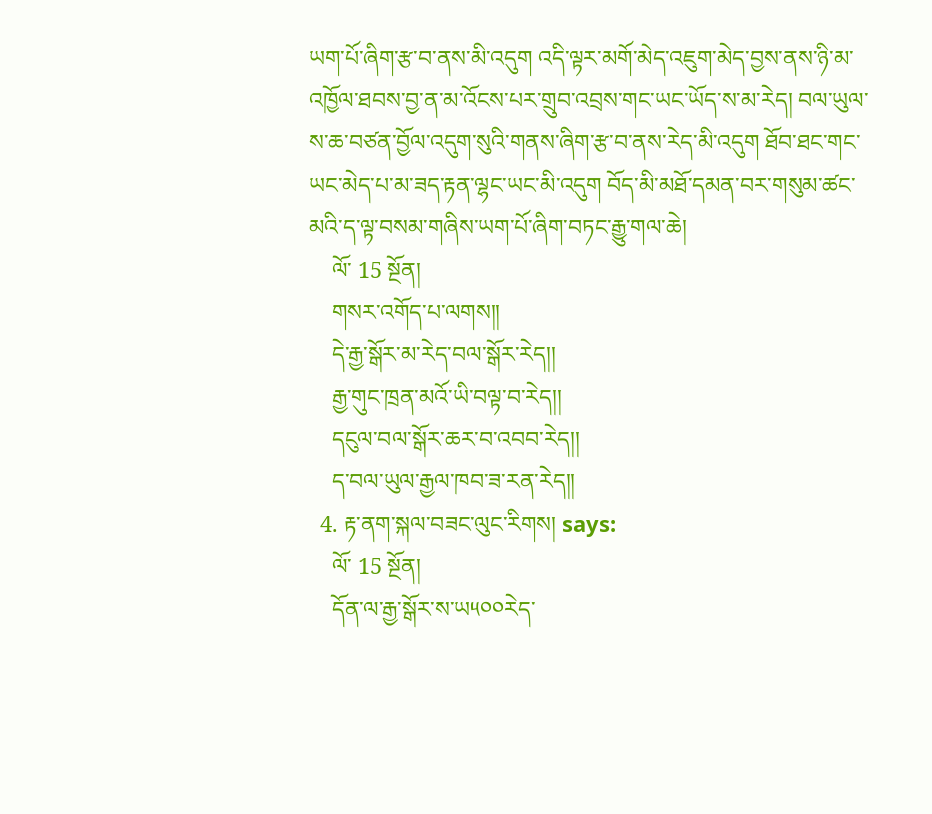ཡག་པོ་ཞིག་རྩ་བ་ནས་མི་འདུག འདི་ལྟར་མགོ་མེད་འཇུག་མེད་བྱས་ནས་ཉི་མ་འཁྱོལ་ཐབས་བྱ་ན་མ་འོངས་པར་གྲུབ་འབྲས་གང་ཡང་ཡོད་ས་མ་རེད། བལ་ཡུལ་ས་ཆ་བཙན་བྱོལ་འདུག་སུའི་གནས་ཞིག་རྩ་བ་ནས་རེད་མི་འདུག ཐོབ་ཐང་གང་ཡང་མེད་པ་མ་ཟད་རྟན་ལྷང་ཡང་མི་འདུག བོད་མི་མཐོ་དམན་བར་གསུམ་ཚང་མའི་ད་ལྟ་བསམ་གཞིས་ཡག་པོ་ཞིག་བཏང་རྒྱུ་གལ་ཆེ།
    ལོ་ 15 སྔོན།
    གསར་འགོད་པ་ལགས།།
    དེ་རྒྱ་སྒོར་མ་རེད་བལ་སྒོར་རེད།།
    རྒྱ་གུང་ཁྲན་མའོ་ཡི་བལྟ་བ་རེད།།
    དངུལ་བལ་སྒོར་ཆར་བ་འབབ་རེད།།
    ད་བལ་ཡུལ་རྒྱལ་ཁབ་ཟ་རན་རེད།།
  4. རྟ་ནག་སྐལ་བཟང་ལུང་རིགས། says:
    ལོ་ 15 སྔོན།
    དོན་ལ་རྒྱ་སྒོར་ས་ཡ༥༠༠རེད་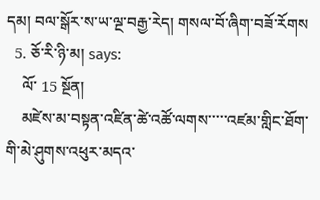དམ། བལ་སྒོར་ས་ཡ་ལྔ་བརྒྱ་རེད། གསལ་བོ་ཞིག་བཟོ་རོགས
  5. ཅོ་རི་ཉི་མ། says:
    ལོ་ 15 སྔོན།
    མཛེས་མ་བསྟན་འཛིན་ཚེ་འཚོ་ལགས་་་་་འཛམ་གླིང་ཐོག་གི་མེ་ཤུགས་འཕུར་མདའ་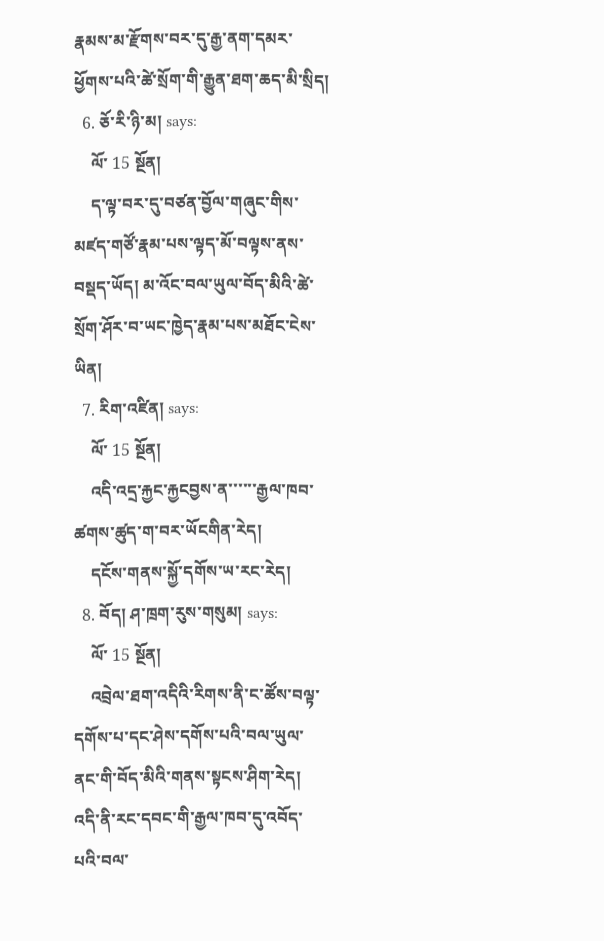རྣམས་མ་རྫོགས་བར་དུ་རྒྱ་ནག་དམར་ཕྱོགས་པའི་ཚེ་སྲོག་གི་རྒྱུན་ཐག་ཆད་མི་སྲིད།
  6. ཅོ་རི་ཉི་མ། says:
    ལོ་ 15 སྔོན།
    ད་ལྟ་བར་དུ་བཙན་བྱོལ་གཞུང་གིས་མཛད་གཙོ་རྣམ་པས་ལྟད་མོ་བལྟས་ནས་བསྡད་ཡོད། མ་འོང་བལ་ཡུལ་བོད་མིའི་ཚེ་སྲོག་ཤོར་བ་ཡང་ཁྱེད་རྣམ་པས་མཐོང་ངེས་ཡིན།
  7. རིག་འཛིན། says:
    ལོ་ 15 སྔོན།
    འདི་འདྲ་རྐྱང་རྐྱངབྱས་ན་་་་་་རྒྱལ་ཁབ་ཚགས་ཚུད་ག་བར་ཡོངགིན་རེད།
    དངོས་གནས་སྐྱོ་དགོས་ཡ་རང་རེད།
  8. བོད། ཤ་ཁྲག་རུས་གསུམ། says:
    ལོ་ 15 སྔོན།
    འབྲེལ་ཐག་འདིའི་རིགས་ནི་ང་ཚོས་བལྟ་དགོས་པ་དང་ཤེས་དགོས་པའི་བལ་ཡུལ་ནང་གི་བོད་མིའི་གནས་སྟངས་ཤིག་རེད། འདི་ནི་རང་དབང་གི་རྒྱལ་ཁབ་དུ་འབོད་པའི་བལ་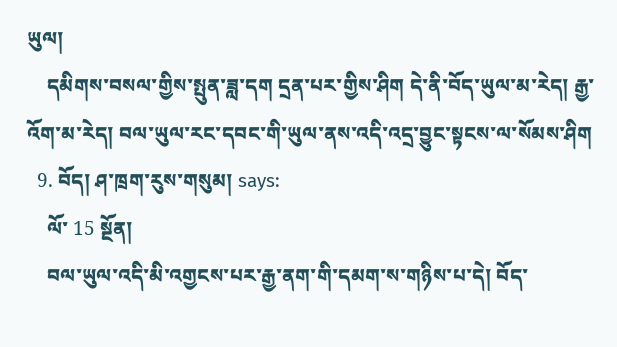ཡུལ།
    དམིགས་བསལ་གྱིས་སྤུན་ཟླ་དག དྲན་པར་གྱིས་ཤིག དེ་ནི་བོད་ཡུལ་མ་རེད། རྒྱ་འོག་མ་རེད། བལ་ཡུལ་རང་དབང་གི་ཡུལ་ནས་འདི་འདྲ་བྱུང་སྟངས་ལ་སོམས་ཤིག
  9. བོད། ཤ་ཁྲག་རུས་གསུམ། says:
    ལོ་ 15 སྔོན།
    བལ་ཡུལ་འདི་མི་འགྱངས་པར་རྒྱ་ནག་གི་དམག་ས་གཉིས་པ་དེ། བོད་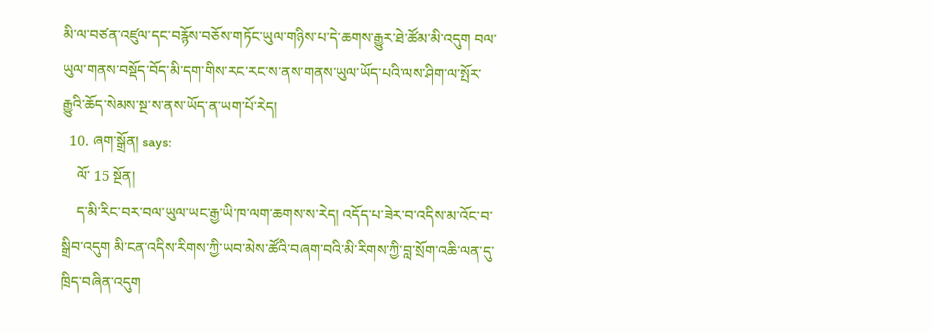མི་ལ་བཙན་འཛུལ་དང་བརྙོས་བཅོས་གཏོང་ཡུལ་གཉིས་པ་དེ་ཆགས་རྒྱུར་ཐེ་ཚོམ་མི་འདུག བལ་ཡུལ་གནས་བསྡོད་བོད་མི་དག་གིས་རང་རང་ས་ནས་གནས་ཡུལ་ཡོད་པའི་ལས་ཤིག་ལ་སྤོར་རྒྱུའི་ཆོད་སེམས་སྔ་ས་ནས་ཡོད་ན་ཡག་པོ་རེད།
  10. ཞག་སྒྲོན། says:
    ལོ་ 15 སྔོན།
    ད་མི་རིང་བར་བལ་ཡུལ་ཡང་རྒྱ་ཡི་ཁ་ལག་ཆགས་ས་རེད། འདོད་པ་ཟེར་བ་འདིས་མ་འོང་བ་སྒྲིབ་འདུག མི་ངན་འདིས་རིགས་ཀྱི་ཡབ་མེས་ཚོའི་བཞག་བའི་མི་རིགས་ཀྱི་བླ་སྲོག་འཆི་ལན་དུ་ཁྲིད་བཞིན་འདུག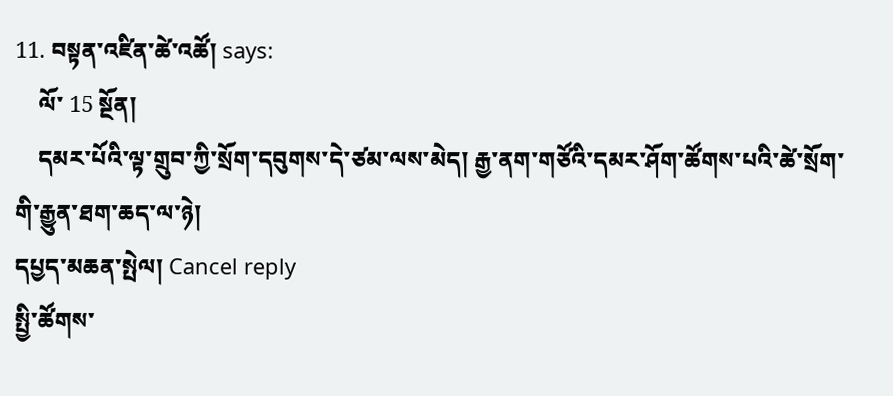11. བསྟན་འཛིན་ཚེ་འཚོ། says:
    ལོ་ 15 སྔོན།
    དམར་པོའི་ལྟ་གྲུབ་ཀྱི་སྲོག་དབུགས་དེ་ཙམ་ལས་མེད། རྒྱ་ནག་གཙོའི་དམར་ཤོག་ཚོགས་པའི་ཚེ་སྲོག་གི་རྒྱུན་ཐག་ཆད་ལ་ཉེ།
དཔྱད་མཆན་སྤེལ། Cancel reply
སྤྱི་ཚོགས་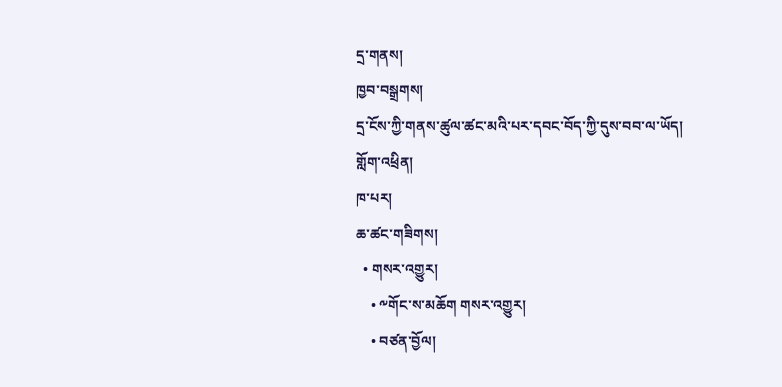དྲ་གནས།
ཁྱབ་བསྒྲགས།
དྲ་ངོས་ཀྱི་གནས་ཚུལ་ཚང་མའི་པར་དབང་བོད་ཀྱི་དུས་བབ་ལ་ཡོད།
གློག་འཕྲིན།
ཁ་པར།
ཆ་ཚང་གཟིགས།
  • གསར་འགྱུར།
    • ༸གོང་ས་མཆོག གསར་འགྱུར།
    • བཙན་བྱོལ།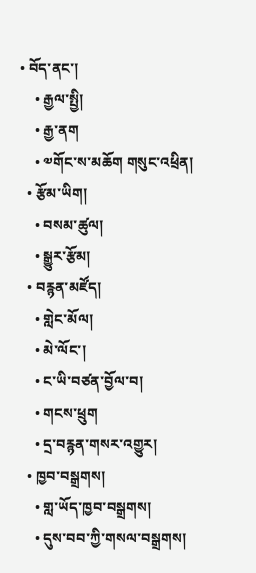• བོད་ནང་།
    • རྒྱལ་སྤྱི།
    • རྒྱ་ནག
    • ༧གོང་ས་མཆོག གསུང་འཕྲིན།
  • རྩོམ་ཡིག།
    • བསམ་ཚུལ།
    • སྒྱུར་རྩོམ།
  • བརྙན་མཛོད།
    • གླེང་མོལ།
    • མེ་ལོང་།
    • ང་ཡི་བཙན་བྱོལ་བ།
    • གངས་ཕྲུག
    • དྲ་བརྙན་གསར་འགྱུར།
  • ཁྱབ་བསྒྲགས།
    • གླ་ཡོད་ཁྱབ་བསྒྲགས།
    • དུས་བབ་ཀྱི་གསལ་བསྒྲགས།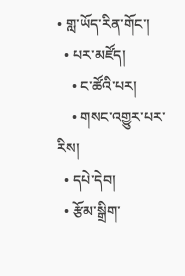• གླ་ཡོད་རིན་གོང་།
  • པར་མཛོད།
    • ང་ཚོའི་པར།
    • གསང་འགྱུར་པར་རིས།
  • དཔེ་དེབ།
  • རྩོམ་སྒྲིག་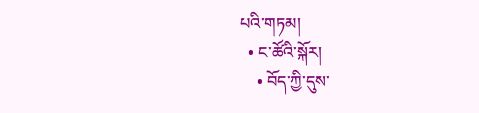པའི་གཏམ།
  • ང་ཚོའི་སྐོར།
    • བོད་ཀྱི་དུས་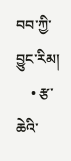བབ་ཀྱི་བྱུང་རིམ།
    • རྩ་ཆེའི་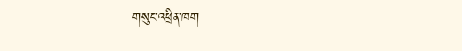གསུང་འཕྲིན་ཁག